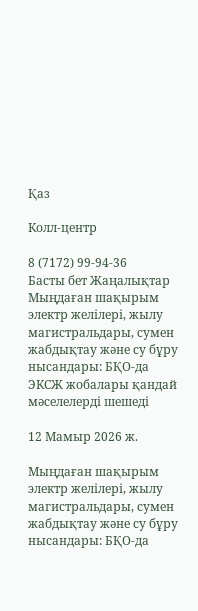Қаз

Колл-центр

8 (7172) 99-94-36
Басты бет Жаңалықтар Мыңдаған шақырым электр желілері, жылу магистральдары, сумен жабдықтау және су бұру нысандары: БҚО-да ЭКСЖ жобалары қандай мәселелерді шешеді

12 Мамыр 2026 ж.

Мыңдаған шақырым электр желілері, жылу магистральдары, сумен жабдықтау және су бұру нысандары: БҚО-да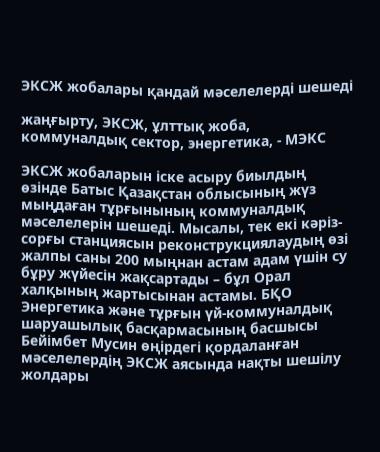ЭКСЖ жобалары қандай мәселелерді шешеді

жаңғырту, ЭКСЖ, ұлттық жоба, коммуналдық сектор, энергетика, - МЭКС

ЭКСЖ жобаларын іске асыру биылдың өзінде Батыс Қазақстан облысының жүз мыңдаған тұрғынының коммуналдық мәселелерін шешеді. Мысалы, тек екі кәріз-сорғы станциясын реконструкциялаудың өзі жалпы саны 200 мыңнан астам адам үшін су бұру жүйесін жақсартады – бұл Орал халқының жартысынан астамы. БҚО Энергетика және тұрғын үй-коммуналдық шаруашылық басқармасының басшысы Бейімбет Мусин өңірдегі қордаланған мәселелердің ЭКСЖ аясында нақты шешілу жолдары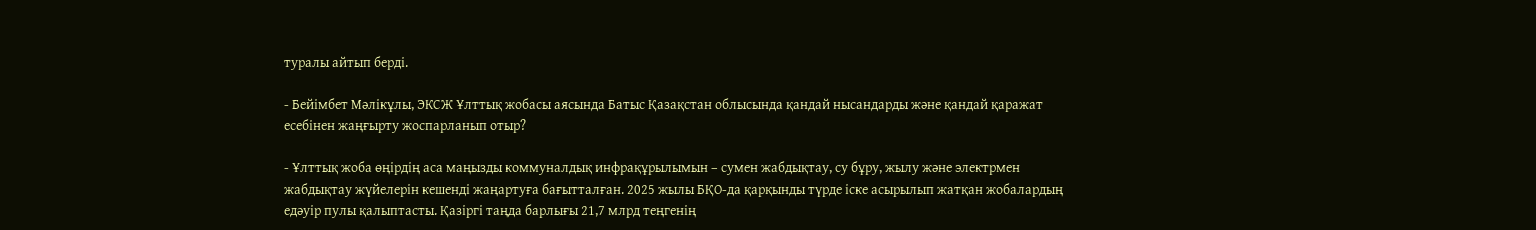туралы айтып берді.

- Бейімбет Мәлікұлы, ЭКСЖ Ұлттық жобасы аясында Батыс Қазақстан облысында қандай нысандарды және қандай қаражат есебінен жаңғырту жоспарланып отыр?

- Ұлттық жоба өңірдің аса маңызды коммуналдық инфрақұрылымын – сумен жабдықтау, су бұру, жылу және электрмен жабдықтау жүйелерін кешенді жаңартуға бағытталған. 2025 жылы БҚО-да қарқынды түрде іске асырылып жатқан жобалардың едәуір пулы қалыптасты. Қазіргі таңда барлығы 21,7 млрд теңгенің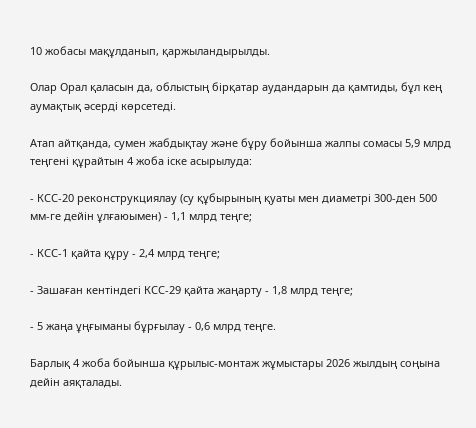10 жобасы мақұлданып, қаржыландырылды.

Олар Орал қаласын да, облыстың бірқатар аудандарын да қамтиды, бұл кең аумақтық әсерді көрсетеді.

Атап айтқанда, сумен жабдықтау және бұру бойынша жалпы сомасы 5,9 млрд теңгені құрайтын 4 жоба іске асырылуда:

- КСС-20 реконструкциялау (су құбырының қуаты мен диаметрі 300-ден 500 мм-ге дейін ұлғаюымен) - 1,1 млрд теңге;

- КСС-1 қайта құру - 2,4 млрд теңге;

- Зашаған кентіндегі КСС-29 қайта жаңарту - 1,8 млрд теңге;

- 5 жаңа ұңғыманы бұрғылау - 0,6 млрд теңге.

Барлық 4 жоба бойынша құрылыс-монтаж жұмыстары 2026 жылдың соңына дейін аяқталады.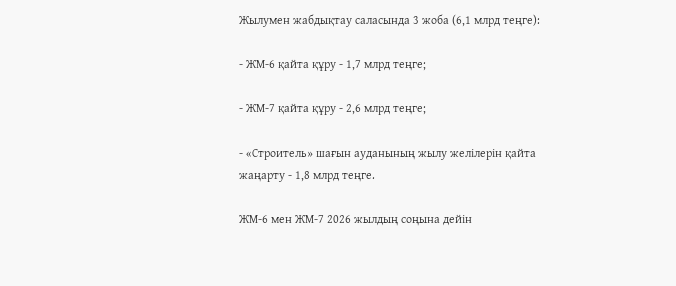Жылумен жабдықтау саласында 3 жоба (6,1 млрд теңге):

- ЖМ-6 қайта құру - 1,7 млрд теңге;

- ЖМ-7 қайта құру - 2,6 млрд теңге;

- «Строитель» шағын ауданының жылу желілерін қайта жаңарту - 1,8 млрд теңге.

ЖМ-6 мен ЖМ-7 2026 жылдың соңына дейін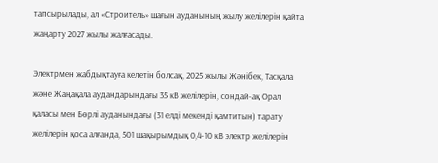тапсырылады, ал «Строитель» шағын ауданының жылу желілерін қайта жаңарту 2027 жылы жалғасады.

Электрмен жабдықтауға келетін болсақ, 2025 жылы Жәнібек, Тасқала және Жаңақала аудандарындағы 35 кВ желілерін, сондай-ақ Орал қаласы мен Бөрлі ауданындағы (31 елді мекенді қамтитын) тарату желілерін қоса алғанда, 501 шақырымдық 0,4-10 кВ электр желілерін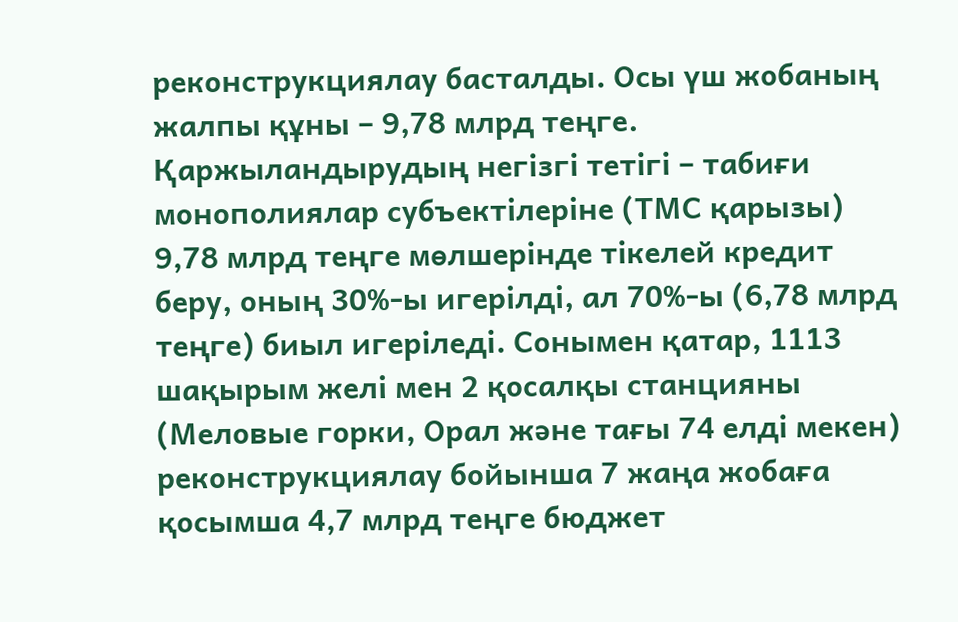реконструкциялау басталды. Осы үш жобаның жалпы құны – 9,78 млрд теңге. Қаржыландырудың негізгі тетігі – табиғи монополиялар субъектілеріне (ТМС қарызы) 9,78 млрд теңге мөлшерінде тікелей кредит беру, оның 30%-ы игерілді, ал 70%-ы (6,78 млрд теңге) биыл игеріледі. Сонымен қатар, 1113 шақырым желі мен 2 қосалқы станцияны (Меловые горки, Орал және тағы 74 елді мекен) реконструкциялау бойынша 7 жаңа жобаға қосымша 4,7 млрд теңге бюджет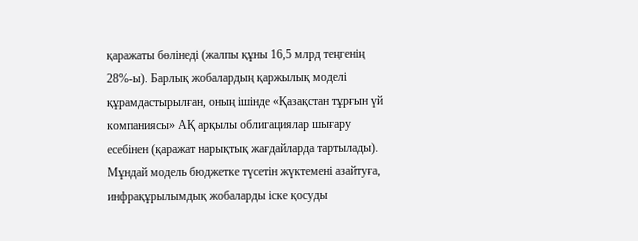қаражаты бөлінеді (жалпы құны 16,5 млрд теңгенің 28%-ы). Барлық жобалардың қаржылық моделі құрамдастырылған, оның ішінде «Қазақстан тұрғын үй компаниясы» АҚ арқылы облигациялар шығару есебінен (қаражат нарықтық жағдайларда тартылады). Мұндай модель бюджетке түсетін жүктемені азайтуға, инфрақұрылымдық жобаларды іске қосуды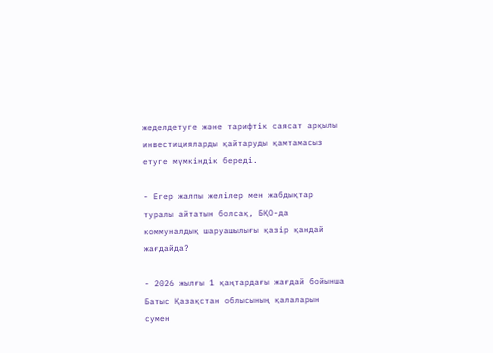жеделдетуге және тарифтік саясат арқылы инвестицияларды қайтаруды қамтамасыз етуге мүмкіндік береді.

- Егер жалпы желілер мен жабдықтар туралы айтатын болсақ, БҚО-да коммуналдық шаруашылығы қазір қандай жағдайда?

- 2026 жылғы 1 қаңтардағы жағдай бойынша Батыс Қазақстан облысының қалаларын сумен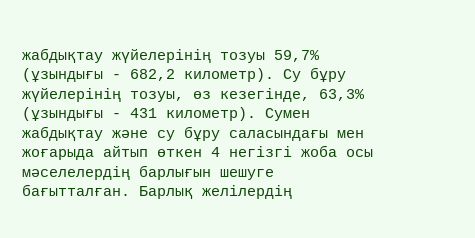жабдықтау жүйелерінің тозуы 59,7% (ұзындығы - 682,2 километр). Су бұру жүйелерінің тозуы, өз кезегінде, 63,3% (ұзындығы - 431 километр). Сумен жабдықтау және су бұру саласындағы мен жоғарыда айтып өткен 4 негізгі жоба осы мәселелердің барлығын шешуге бағытталған. Барлық желілердің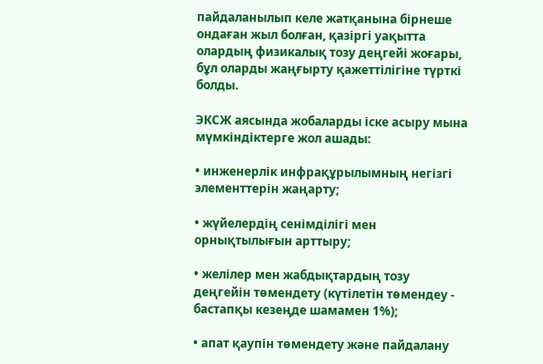пайдаланылып келе жатқанына бірнеше ондаған жыл болған, қазіргі уақытта олардың физикалық тозу деңгейі жоғары, бұл оларды жаңғырту қажеттілігіне түрткі болды.

ЭКСЖ аясында жобаларды іске асыру мына мүмкіндіктерге жол ашады:

• инженерлік инфрақұрылымның негізгі элементтерін жаңарту;

• жүйелердің сенімділігі мен орнықтылығын арттыру;

• желілер мен жабдықтардың тозу деңгейін төмендету (күтілетін төмендеу - бастапқы кезеңде шамамен 1%);

• апат қаупін төмендету және пайдалану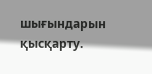шығындарын қысқарту.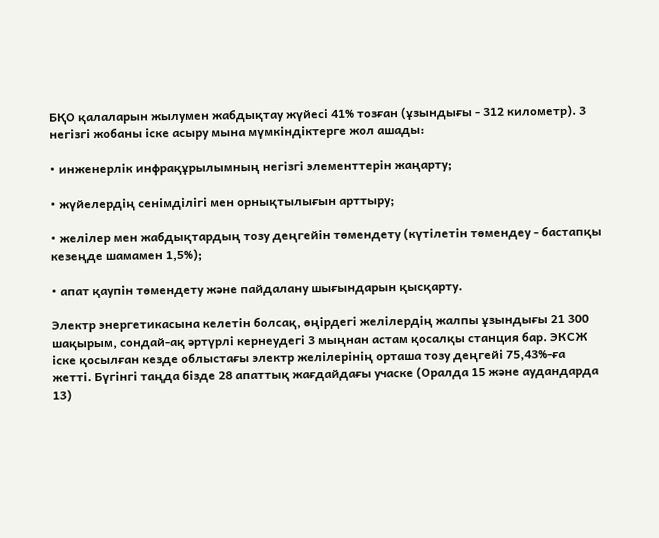БҚО қалаларын жылумен жабдықтау жүйесі 41% тозған (ұзындығы - 312 километр). 3 негізгі жобаны іске асыру мына мүмкіндіктерге жол ашады:

• инженерлік инфрақұрылымның негізгі элементтерін жаңарту;

• жүйелердің сенімділігі мен орнықтылығын арттыру;

• желілер мен жабдықтардың тозу деңгейін төмендету (күтілетін төмендеу - бастапқы кезеңде шамамен 1,5%);

• апат қаупін төмендету және пайдалану шығындарын қысқарту.

Электр энергетикасына келетін болсақ, өңірдегі желілердің жалпы ұзындығы 21 300 шақырым, сондай-ақ әртүрлі кернеудегі 3 мыңнан астам қосалқы станция бар. ЭКСЖ іске қосылған кезде облыстағы электр желілерінің орташа тозу деңгейі 75,43%-ға жетті. Бүгінгі таңда бізде 28 апаттық жағдайдағы учаске (Оралда 15 және аудандарда 13)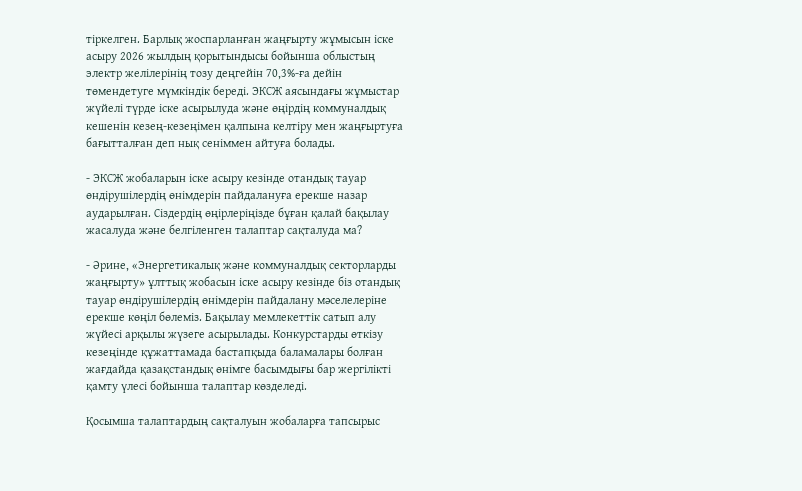тіркелген. Барлық жоспарланған жаңғырту жұмысын іске асыру 2026 жылдың қорытындысы бойынша облыстың электр желілерінің тозу деңгейін 70,3%-ға дейін төмендетуге мүмкіндік береді. ЭКСЖ аясындағы жұмыстар жүйелі түрде іске асырылуда және өңірдің коммуналдық кешенін кезең-кезеңімен қалпына келтіру мен жаңғыртуға бағытталған деп нық сеніммен айтуға болады.

- ЭКСЖ жобаларын іске асыру кезінде отандық тауар өндірушілердің өнімдерін пайдалануға ерекше назар аударылған. Сіздердің өңірлеріңізде бұған қалай бақылау жасалуда және белгіленген талаптар сақталуда ма?

- Әрине, «Энергетикалық және коммуналдық секторларды жаңғырту» ұлттық жобасын іске асыру кезінде біз отандық тауар өндірушілердің өнімдерін пайдалану мәселелеріне ерекше көңіл бөлеміз. Бақылау мемлекеттік сатып алу жүйесі арқылы жүзеге асырылады. Конкурстарды өткізу кезеңінде құжаттамада бастапқыда баламалары болған жағдайда қазақстандық өнімге басымдығы бар жергілікті қамту үлесі бойынша талаптар көзделеді.

Қосымша талаптардың сақталуын жобаларға тапсырыс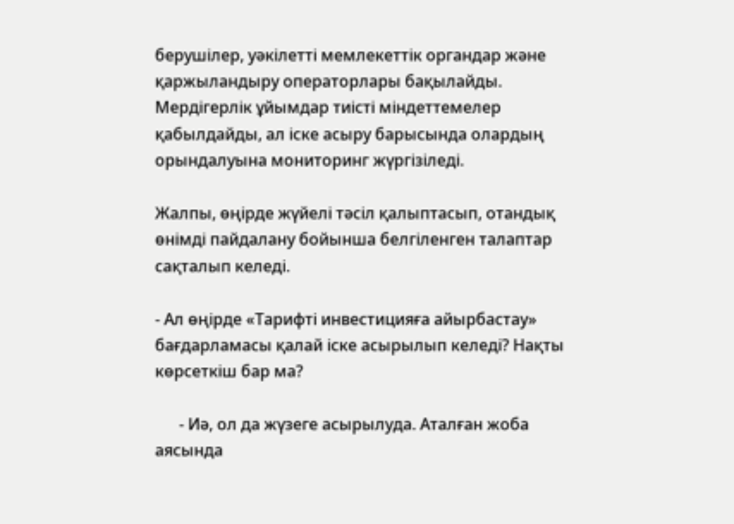берушілер, уәкілетті мемлекеттік органдар және қаржыландыру операторлары бақылайды. Мердiгерлiк ұйымдар тиiстi мiндеттемелер қабылдайды, ал iске асыру барысында олардың орындалуына мониторинг жүргiзiледi.

Жалпы, өңірде жүйелі тәсіл қалыптасып, отандық өнімді пайдалану бойынша белгіленген талаптар сақталып келеді.

- Ал өңірде «Тарифті инвестицияға айырбастау» бағдарламасы қалай іске асырылып келеді? Нақты көрсеткіш бар ма?

      - Иә, ол да жүзеге асырылуда. Аталған жоба аясында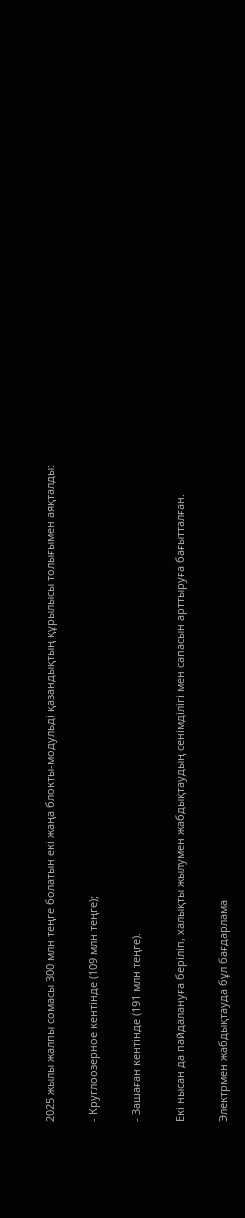2025 жылы жалпы сомасы 300 млн теңге болатын екі жаңа блокты-модульді қазандықтың құрылысы толығымен аяқталды:

- Круглоозерное кентінде (109 млн теңге);

- Зашаған кентінде (191 млн теңге).

Екі нысан да пайдалануға беріліп, халықты жылумен жабдықтаудың сенімділігі мен сапасын арттыруға бағытталған.

Электрмен жабдықтауда бұл бағдарлама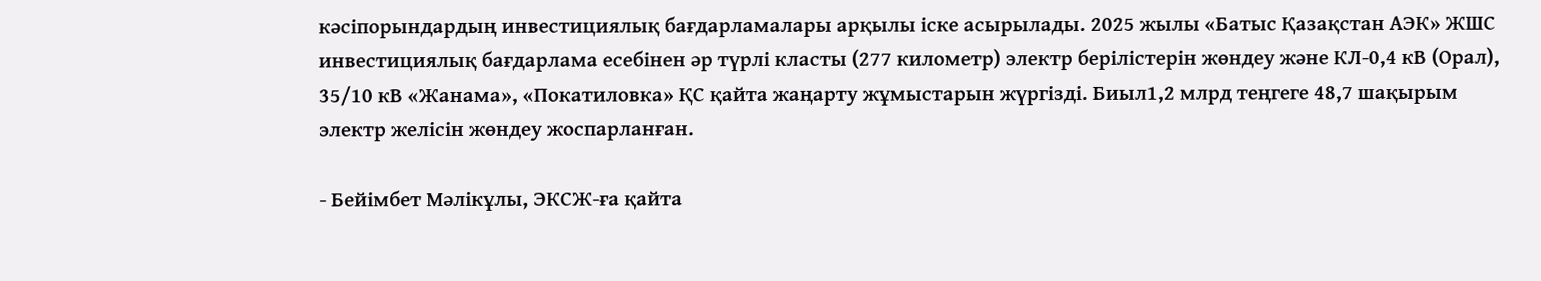кәсіпорындардың инвестициялық бағдарламалары арқылы іске асырылады. 2025 жылы «Батыс Қазақстан АЭК» ЖШС инвестициялық бағдарлама есебінен әр түрлі класты (277 километр) электр берілістерін жөндеу және КЛ-0,4 кВ (Орал), 35/10 кВ «Жанама», «Покатиловка» ҚС қайта жаңарту жұмыстарын жүргізді. Биыл1,2 млрд теңгеге 48,7 шақырым электр желісін жөндеу жоспарланған.

- Бейімбет Мәлікұлы, ЭКСЖ-ға қайта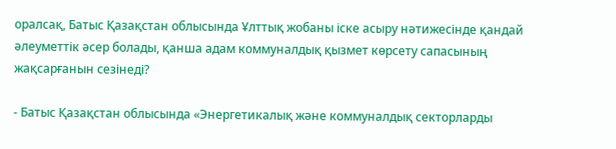оралсақ, Батыс Қазақстан облысында Ұлттық жобаны іске асыру нәтижесінде қандай әлеуметтік әсер болады, қанша адам коммуналдық қызмет көрсету сапасының жақсарғанын сезінеді?

- Батыс Қазақстан облысында «Энергетикалық және коммуналдық секторларды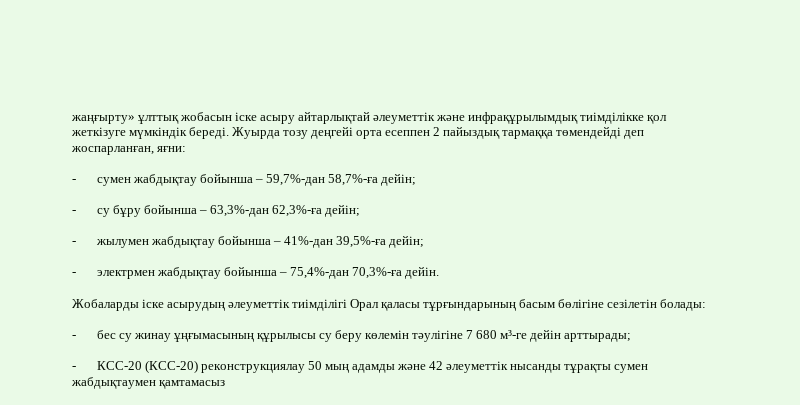жаңғырту» ұлттық жобасын іске асыру айтарлықтай әлеуметтік және инфрақұрылымдық тиімділікке қол жеткізуге мүмкіндік береді. Жуырда тозу деңгейі орта есеппен 2 пайыздық тармаққа төмендейді деп жоспарланған, яғни:

-       сумен жабдықтау бойынша – 59,7%-дан 58,7%-ға дейін;

-       су бұру бойынша – 63,3%-дан 62,3%-ға дейін;

-       жылумен жабдықтау бойынша – 41%-дан 39,5%-ға дейін;

-       электрмен жабдықтау бойынша – 75,4%-дан 70,3%-ға дейін.

Жобаларды іске асырудың әлеуметтік тиімділігі Орал қаласы тұрғындарының басым бөлігіне сезілетін болады:

-       бес су жинау ұңғымасының құрылысы су беру көлемін тәулігіне 7 680 м³-ге дейін арттырады;

-       КСС-20 (КСС-20) реконструкциялау 50 мың адамды және 42 әлеуметтік нысанды тұрақты сумен жабдықтаумен қамтамасыз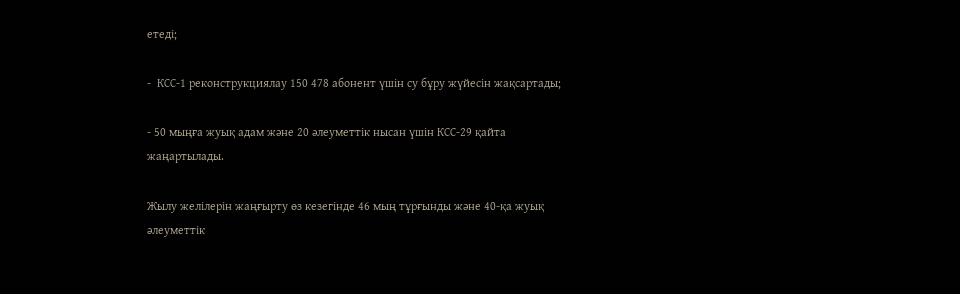етеді;

-  КСС-1 реконструкциялау 150 478 абонент үшін су бұру жүйесін жақсартады;

- 50 мыңға жуық адам және 20 әлеуметтік нысан үшін КСС-29 қайта жаңартылады.

Жылу желілерін жаңғырту өз кезегінде 46 мың тұрғынды және 40-қа жуық әлеуметтік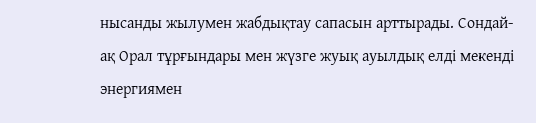нысанды жылумен жабдықтау сапасын арттырады. Сондай-ақ Орал тұрғындары мен жүзге жуық ауылдық елді мекенді энергиямен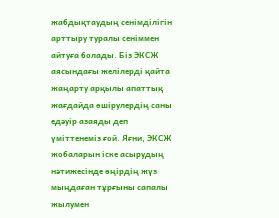жабдықтаудың сенімділігін арттыру туралы сеніммен айтуға болады. Біз ЭКСЖ аясындағы желілерді қайта жаңарту арқылы апаттық жағдайда өшірулердің саны едәуір азаяды деп үміттенеміз ғой. Яғни, ЭКСЖ жобаларын іске асырудың нәтижесінде өңірдің жүз мыңдаған тұрғыны сапалы жылумен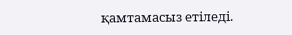қамтамасыз етіледі.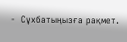-  Сұхбатыңызға рақмет.